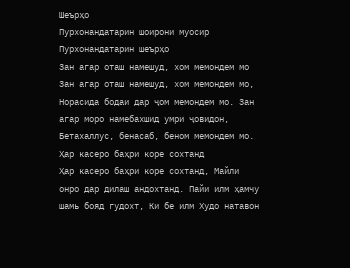Шеърҳо
Пурхонандатарин шоирони муосир
Пурхонандатарин шеърҳо
Зан агар оташ намешуд, хом мемондем мо
Зан агар оташ намешуд, хом мемондем мо, Норасида бодаи дар ҷом мемондем мо. Зан агар моро намебахшид умри ҷовидон, Бетахаллус, бенасаб, беном мемондем мо.
Ҳар касеро баҳри коре сохтанд
Ҳар касеро баҳри коре сохтанд, Майли онро дар дилаш андохтанд. Пайи илм ҳамчу шамь бояд гудохт, Ки бе илм Худо натавон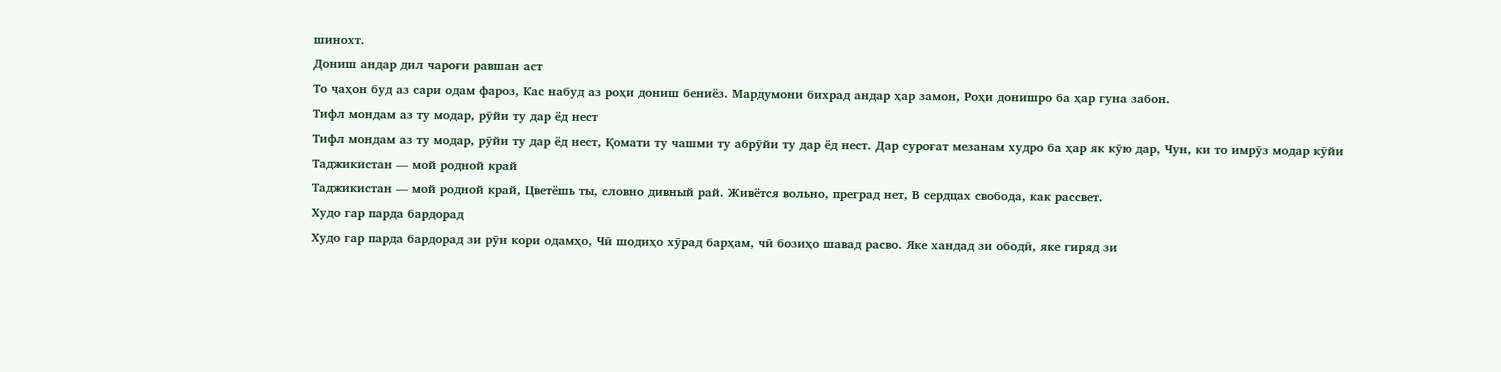шинохт.
Дониш андар дил чароғи равшан аст
То ҷаҳон буд аз сари одам фароз, Кас набуд аз роҳи дониш бениёз. Мардумони бихрад андар ҳар замон, Роҳи донишро ба ҳар гуна забон.
Тифл мондам аз ту модар, рӯйи ту дар ёд нест
Тифл мондам аз ту модар, рӯйи ту дар ёд нест, Қомати ту чашми ту абрӯйи ту дар ёд нест. Дар суроғат мезанам худро ба ҳар як кӯю дар, Чун, ки то имрӯз модар кӯйи
Таджикистан — мой родной край
Таджикистан — мой родной край, Цветёшь ты, словно дивный рай. Живётся вольно, преград нет, В сердцах свобода, как рассвет.
Худо гар парда бардорад
Худо гар парда бардорад зи рӯи кори одамҳо, Чӣ шодиҳо хӯрад барҳам, чӣ бозиҳо шавад расво. Яке хандад зи ободӣ, яке гиряд зи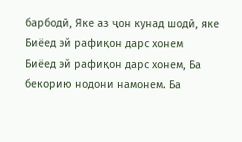барбодӣ, Яке аз ҷон кунад шодӣ, яке
Биёед эй рафиқон дарс хонем
Биёед эй рафиқон дарс хонем, Ба бекорию нодони намонем. Ба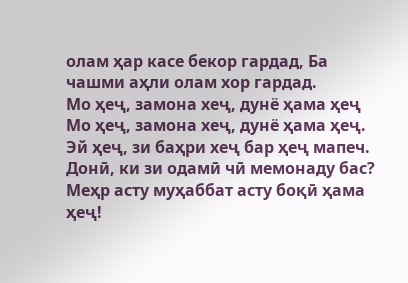олам ҳар касе бекор гардад, Ба чашми аҳли олам хор гардад.
Мо ҳеҷ, замона хеҷ, дунё ҳама ҳеҷ
Мо ҳеҷ, замона хеҷ, дунё ҳама ҳеҷ. Эй ҳеҷ, зи баҳри хеҷ бар ҳеҷ мапеч. Донӣ, ки зи одамӣ чӣ мемонаду бас? Меҳр асту муҳаббат асту боқӣ ҳама ҳеҷ!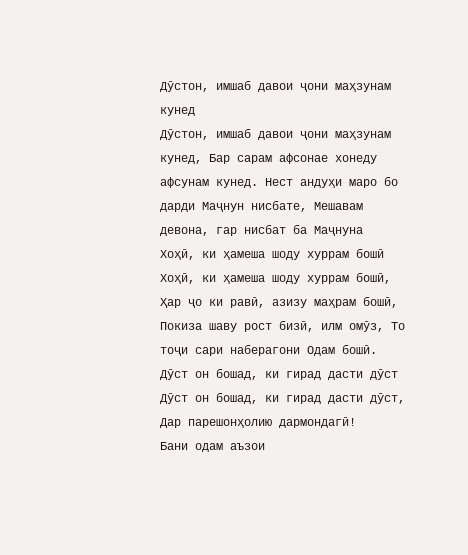Дӯстон, имшаб давои ҷони маҳзунам кунед
Дӯстон, имшаб давои ҷони маҳзунам кунед, Бар сарам афсонае хонеду афсунам кунед. Нест андуҳи маро бо дарди Маҷнун нисбате, Мешавам девона, гар нисбат ба Маҷнуна
Хоҳӣ, ки ҳамеша шоду хуррам бошӣ
Хоҳӣ, ки ҳамеша шоду хуррам бошӣ, Ҳар ҷо ки равӣ, азизу маҳрам бошӣ, Покиза шаву рост бизӣ, илм омӯз, То тоҷи сари наберагони Одам бошӣ.
Дӯст он бошад, ки гирад дасти дӯст
Дӯст он бошад, ки гирад дасти дӯст, Дар парешонҳолию дармондагӣ!
Бани одам аъзои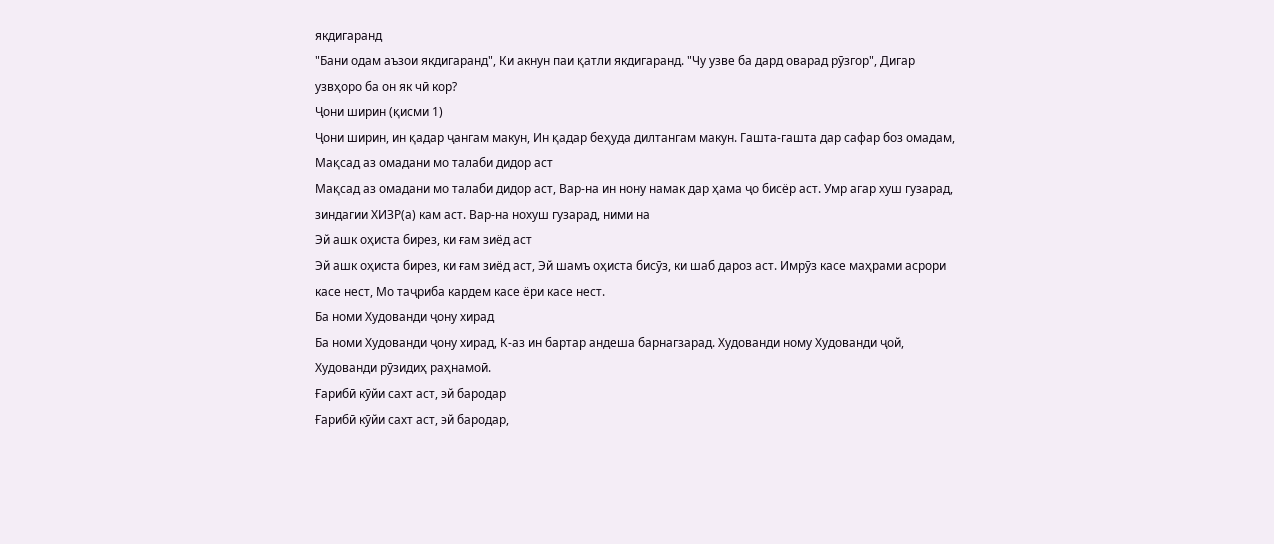якдигаранд
"Бани одам аъзои якдигаранд", Ки акнун паи қатли якдигаранд. "Чу узве ба дард оварад рӯзгор", Дигар узвҳоро ба он як чӣ кор?
Ҷони ширин (қисми 1)
Ҷони ширин, ин қадар ҷангам макун, Ин қадар беҳуда дилтангам макун. Гашта-гашта дар сафар боз омадам,
Мақсад аз омадани мо талаби дидор аст
Мақсад аз омадани мо талаби дидор аст, Вар-на ин нону намак дар ҳама ҷо бисёр аст. Умр агар хуш гузарад, зиндагии ХИЗР(а) кам аст. Вар-на нохуш гузарад, ними на
Эй ашк оҳиста бирез, ки ғам зиёд аст
Эй ашк оҳиста бирез, ки ғам зиёд аст, Эй шамъ оҳиста бисӯз, ки шаб дароз аст. Имрӯз касе маҳрами асрори касе нест, Мо таҷриба кардем касе ёри касе нест.
Ба номи Худованди ҷону хирад
Ба номи Худованди ҷону хирад, К-аз ин бартар андеша барнагзарад. Худованди ному Худованди ҷой, Худованди рӯзидиҳ раҳнамоӣ.
Ғарибӣ кӯйи сахт аст, эй бародар
Ғарибӣ кӯйи сахт аст, эй бародар,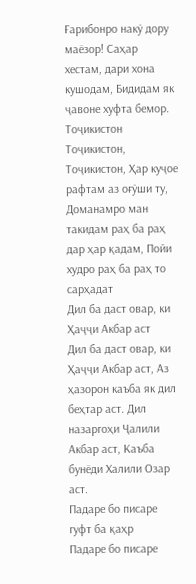Ғарибонро накӯ дору маёзор! Саҳар хестам, дари хона кушодам, Бидидам як ҷавоне хуфта бемор.
Тоҷикистон
Тоҷикистон, Тоҷикистон, Ҳар куҷое рафтам аз оғӯши ту, Доманамро ман такидам раҳ ба раҳ дар ҳар қадам, Пойи худро раҳ ба раҳ то сарҳадат
Дил ба даст овар, ки Ҳаҷҷи Акбар аст
Дил ба даст овар, ки Ҳаҷҷи Акбар аст, Аз ҳазорон каъба як дил беҳтар аст. Дил назаргоҳи Ҷалили Акбар аст, Каъба бунёди Халили Озар аст.
Падаре бо писаре гуфт ба қаҳр
Падаре бо писаре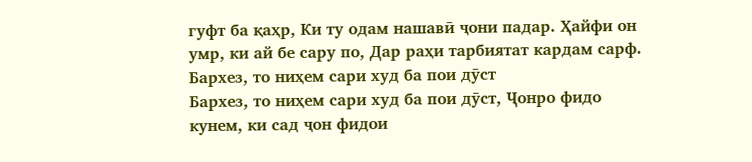гуфт ба қаҳр, Ки ту одам нашавӣ ҷони падар. Ҳайфи он умр, ки ай бе сару по, Дар раҳи тарбиятат кардам сарф.
Бархез, то ниҳем сари худ ба пои дӯст
Бархез, то ниҳем сари худ ба пои дӯст, Ҷонро фидо кунем, ки сад ҷон фидои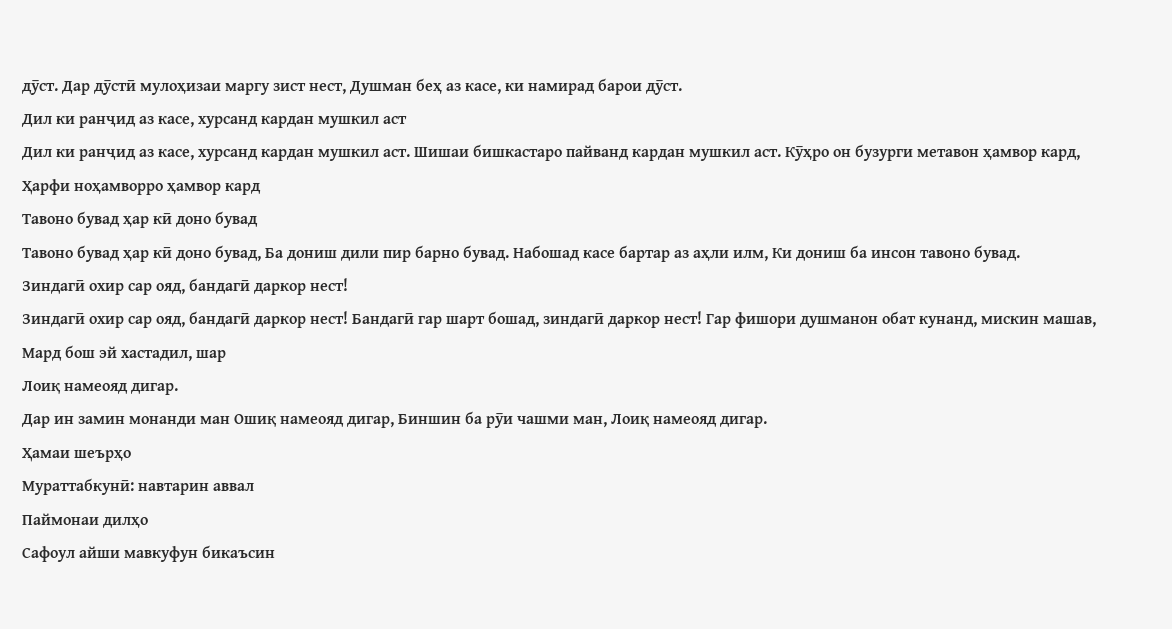дӯст. Дар дӯстӣ мулоҳизаи маргу зист нест, Душман беҳ аз касе, ки намирад барои дӯст.
Дил ки ранҷид аз касе, хурсанд кардан мушкил аст
Дил ки ранҷид аз касе, хурсанд кардан мушкил аст. Шишаи бишкастаро пайванд кардан мушкил аст. Кӯҳро он бузурги метавон ҳамвор кард, Ҳарфи ноҳамворро ҳамвор кард
Тавоно бувад ҳар кӣ доно бувад
Тавоно бувад ҳар кӣ доно бувад, Ба дониш дили пир барно бувад. Набошад касе бартар аз аҳли илм, Ки дониш ба инсон тавоно бувад.
Зиндагӣ охир сар ояд, бандагӣ даркор нест!
Зиндагӣ охир сар ояд, бандагӣ даркор нест! Бандагӣ гар шарт бошад, зиндагӣ даркор нест! Гар фишори душманон обат кунанд, мискин машав, Мард бош эй хастадил, шар
Лоиқ намеояд дигар.
Дар ин замин монанди ман Ошиқ намеояд дигар, Биншин ба рӯи чашми ман, Лоиқ намеояд дигар.
Ҳамаи шеърҳо
Мураттабкунӣ: навтарин аввал
Паймонаи дилҳо
Сафоул айши мавкуфун бикаъсин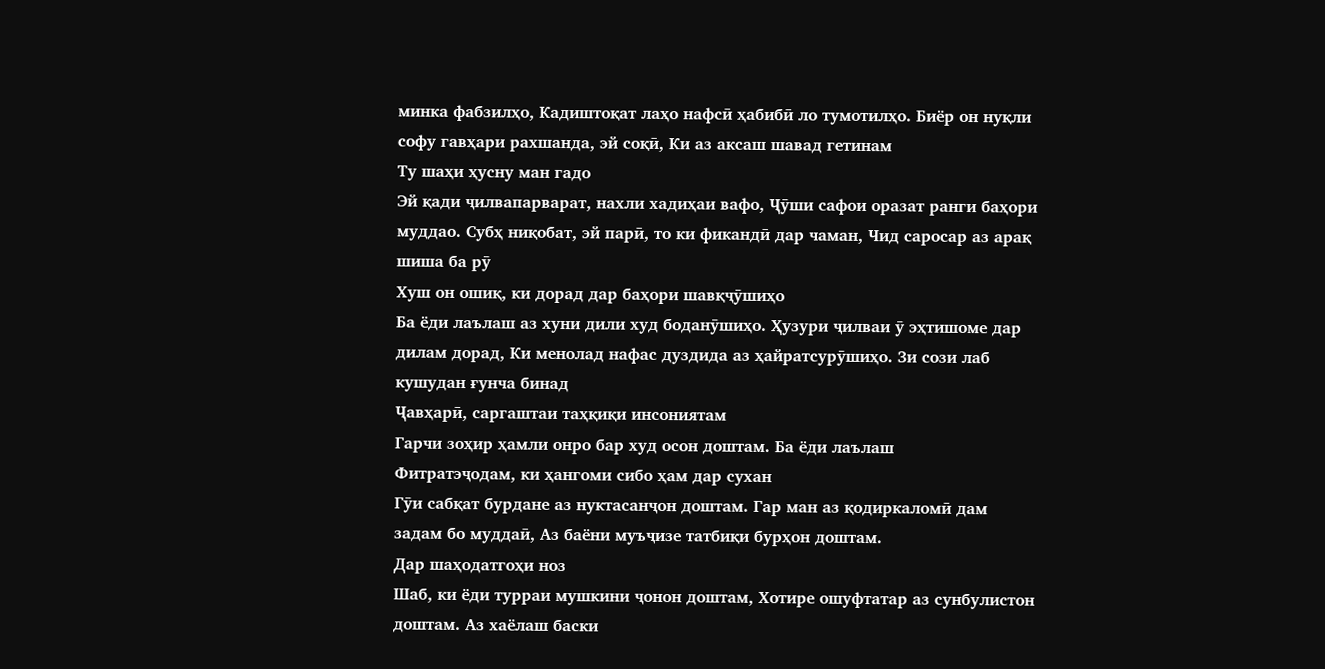минка фабзилҳо, Кадиштоқат лаҳо нафсӣ ҳабибӣ ло тумотилҳо. Биёр он нуқли софу гавҳари рахшанда, эй соқӣ, Ки аз аксаш шавад гетинам
Ту шаҳи ҳусну ман гадо
Эй қади ҷилвапарварат, нахли хадиҳаи вафо, Ҷӯши сафои оразат ранги баҳори муддао. Субҳ ниқобат, эй парӣ, то ки фикандӣ дар чаман, Чид саросар аз арақ шиша ба рӯ
Хуш он ошиқ, ки дорад дар баҳори шавқҷӯшиҳо
Ба ёди лаълаш аз хуни дили худ боданӯшиҳо. Ҳузури ҷилваи ӯ эҳтишоме дар дилам дорад, Ки менолад нафас дуздида аз ҳайратсурӯшиҳо. Зи сози лаб кушудан ғунча бинад
Ҷавҳарӣ, саргаштаи таҳқиқи инсониятам
Гарчи зоҳир ҳамли онро бар худ осон доштам. Ба ёди лаълаш
Фитратэҷодам, ки ҳангоми сибо ҳам дар сухан
Гӯи сабқат бурдане аз нуктасанҷон доштам. Гар ман аз қодиркаломӣ дам задам бо муддаӣ, Аз баёни муъҷизе татбиқи бурҳон доштам.
Дар шаҳодатгоҳи ноз
Шаб, ки ёди турраи мушкини ҷонон доштам, Хотире ошуфтатар аз сунбулистон доштам. Аз хаёлаш баски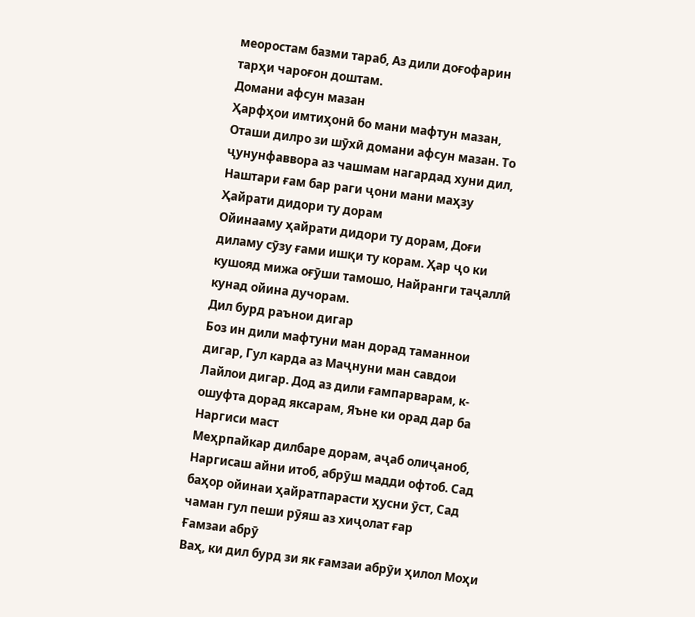меоростам базми тараб, Аз дили доғофарин тарҳи чароғон доштам.
Домани афсун мазан
Ҳарфҳои имтиҳонӣ бо мани мафтун мазан, Оташи дилро зи шӯхӣ домани афсун мазан. То ҷунунфаввора аз чашмам нагардад хуни дил, Наштари ғам бар раги ҷони мани маҳзу
Ҳайрати дидори ту дорам
Ойинааму ҳайрати дидори ту дорам, Доғи диламу сӯзу ғами ишқи ту корам. Ҳар ҷо ки кушояд мижа оғӯши тамошо, Найранги таҷаллӣ кунад ойина дучорам.
Дил бурд раънои дигар
Боз ин дили мафтуни ман дорад таманнои дигар, Гул карда аз Маҷнуни ман савдои Лайлои дигар. Дод аз дили ғампарварам, к-ошуфта дорад яксарам, Яъне ки орад дар ба
Наргиси маст
Меҳрпайкар дилбаре дорам, аҷаб олиҷаноб, Наргисаш айни итоб, абрӯш мадди офтоб. Сад баҳор ойинаи ҳайратпарасти ҳусни ӯст, Сад чаман гул пеши рӯяш аз хиҷолат ғар
Ғамзаи абрӯ
Ваҳ, ки дил бурд зи як ғамзаи абрӯи ҳилол Моҳи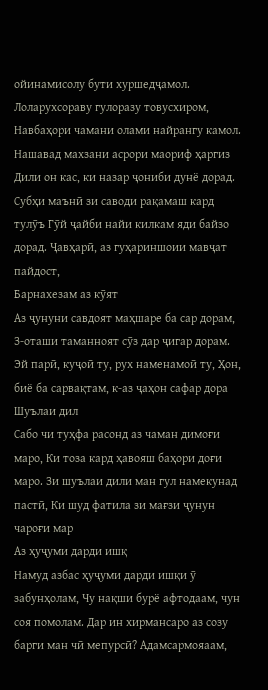ойинамисолу бути хуршедҷамол. Лоларухсораву гулоразу товусхиром, Навбаҳори чамани олами найрангу камол.
Нашавад махзани асрори маориф ҳаргиз
Дили он кас, ки назар ҷониби дунё дорад. Субҳи маънӣ зи саводи рақамаш кард тулӯъ Гӯй ҷайби найи килкам яди байзо дорад. Ҷавҳарӣ, аз гуҳариншоии мавҷат пайдост,
Барнахезам аз кӯят
Аз ҷунуни савдоят маҳшаре ба сар дорам, З-оташи таманноят сӯз дар ҷигар дорам. Эй парӣ, куҷоӣ ту, рух наменамоӣ ту, Ҳон, биё ба сарвақтам, к-аз ҷаҳон сафар дора
Шуълаи дил
Сабо чи туҳфа расонд аз чаман димоғи маро, Ки тоза кард ҳавояш баҳори доғи маро. Зи шуълаи дили ман гул намекунад пастӣ, Ки шуд фатила зи мағзи ҷунун чароғи мар
Аз ҳуҷуми дарди ишқ
Намуд азбас ҳуҷуми дарди ишқи ӯ забунҳолам, Чу нақши бурё афтодаам, чун соя помолам. Дар ин хирмансаро аз созу барги ман чӣ мепурсӣ? Адамсармояаам,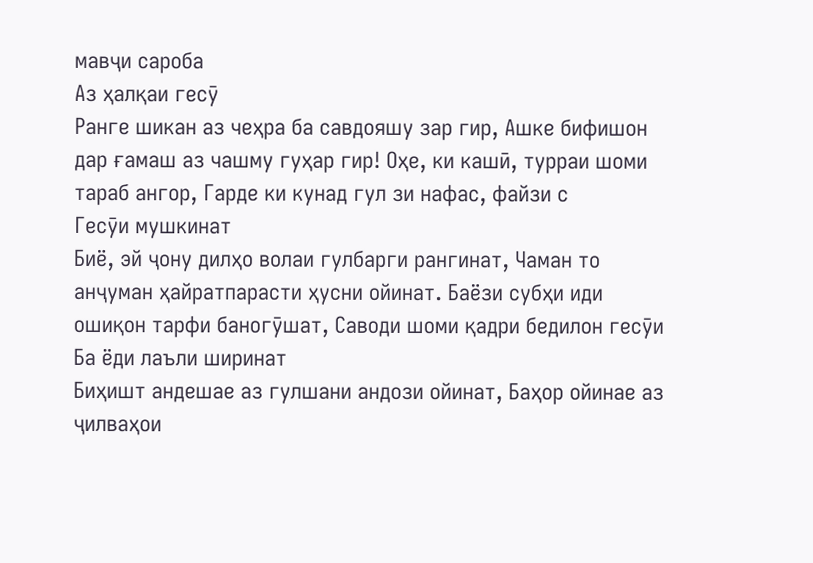мавҷи сароба
Аз ҳалқаи гесӯ
Ранге шикан аз чеҳра ба савдояшу зар гир, Ашке бифишон дар ғамаш аз чашму гуҳар гир! Оҳе, ки кашӣ, турраи шоми тараб ангор, Гарде ки кунад гул зи нафас, файзи с
Гесӯи мушкинат
Биё, эй ҷону дилҳо волаи гулбарги рангинат, Чаман то анҷуман ҳайратпарасти ҳусни ойинат. Баёзи субҳи иди ошиқон тарфи баногӯшат, Саводи шоми қадри бедилон гесӯи
Ба ёди лаъли ширинат
Биҳишт андешае аз гулшани андози ойинат, Баҳор ойинае аз ҷилваҳои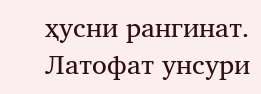ҳусни рангинат. Латофат унсури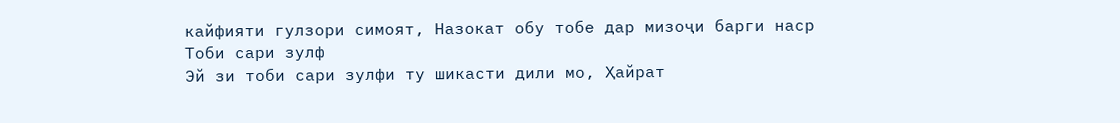кайфияти гулзори симоят, Назокат обу тобе дар мизоҷи барги наср
Тоби сари зулф
Эй зи тоби сари зулфи ту шикасти дили мо, Ҳайрат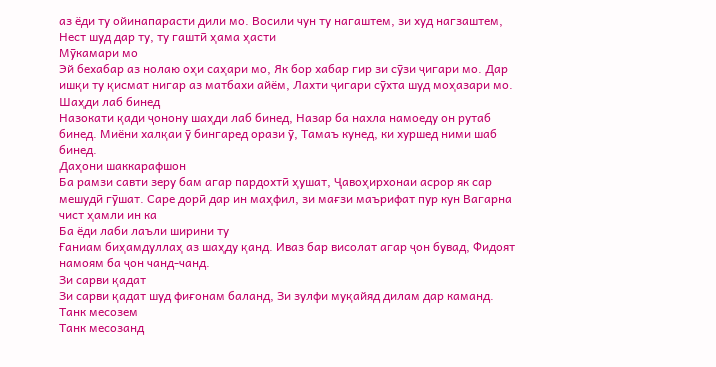аз ёди ту ойинапарасти дили мо. Восили чун ту нагаштем, зи худ нагзаштем, Нест шуд дар ту, ту гаштӣ ҳама ҳасти
Мӯкамари мо
Эй бехабар аз нолаю оҳи саҳари мо, Як бор хабар гир зи сӯзи ҷигари мо. Дар ишқи ту қисмат нигар аз матбахи айём, Лахти ҷигари сӯхта шуд моҳазари мо.
Шаҳди лаб бинед
Назокати қади ҷонону шаҳди лаб бинед, Назар ба нахла намоеду он рутаб бинед. Миёни халқаи ӯ бингаред орази ӯ, Тамаъ кунед, ки хуршед ними шаб бинед.
Даҳони шаккарафшон
Ба рамзи савти зеру бам агар пардохтӣ ҳушат, Ҷавоҳирхонаи асрор як сар мешудӣ гӯшат. Саре дорӣ дар ин маҳфил, зи мағзи маърифат пур кун Вагарна чист ҳамли ин ка
Ба ёди лаби лаъли ширини ту
Ғаниам биҳамдуллаҳ аз шаҳду қанд. Иваз бар висолат агар ҷон бувад, Фидоят намоям ба ҷон чанд-чанд.
Зи сарви қадат
Зи сарви қадат шуд фиғонам баланд, Зи зулфи муқайяд дилам дар каманд.
Танк месозем
Танк месозанд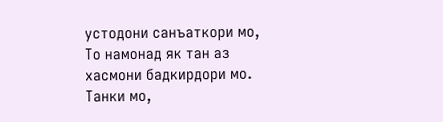устодони санъаткори мо, То намонад як тан аз хасмони бадкирдори мо. Танки мо,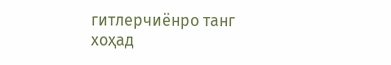гитлерчиёнро танг хоҳад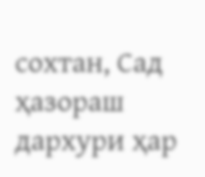сохтан, Сад ҳазораш дархури ҳар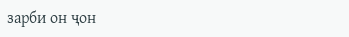зарби он ҷон